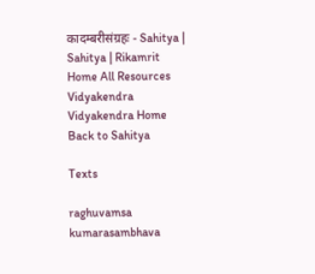कादम्बरीसंग्रहः - Sahitya | Sahitya | Rikamrit
Home All Resources
Vidyakendra
Vidyakendra Home
Back to Sahitya

Texts

raghuvamsa kumarasambhava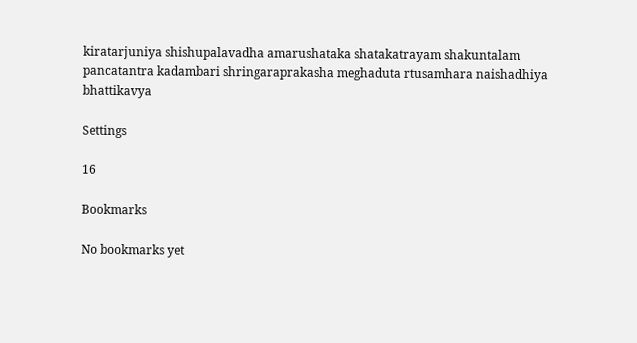kiratarjuniya shishupalavadha amarushataka shatakatrayam shakuntalam pancatantra kadambari shringaraprakasha meghaduta rtusamhara naishadhiya bhattikavya

Settings

16

Bookmarks

No bookmarks yet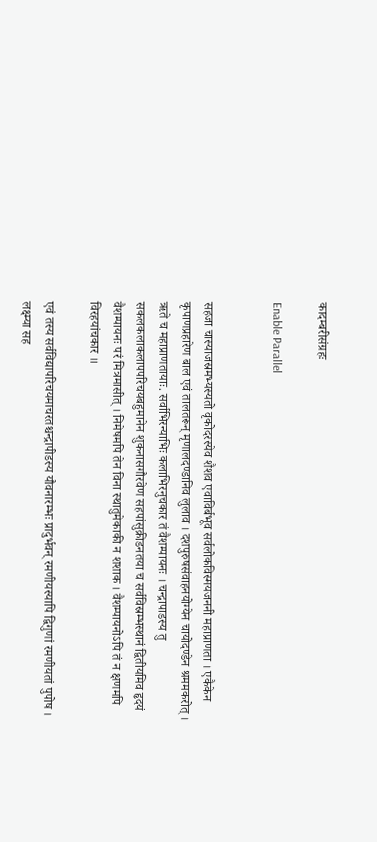कादम्बरीसंग्रहः

Enable Parallel


सहजा चास्याजस्रमभ्यस्यतो वृकोदरस्येव शैशव एवाविर्बभूव सर्वलोकविस्मयजननी महाप्राणता । एकैकेन कृपाणप्रहारेण बाल एवं तालतरून् मृणालदण्डानिव लुलाव । दशपुरुषसंवाहनयोग्येन चायोदण्डेन श्रममकरोत् । ऋते च महाप्राणतायाः. सर्वाभिरन्याभिः कलाभिरनुचकार तं वैशम्पायनः । चन्द्रापाडस्य तु सकलकलाकलापपरिचयबहुमानेन शुकनासगौरवेण सहपांसुक्रीडनतया च सर्वविस्रम्भस्थानं द्वितीयमिव हृदयं वैशम्पायनः परं मित्रमासीत् । निमेषमपि तेन विना स्थातुमेकाकी न शशाक । वैशम्पायनोऽपि तं न क्षणमपि विरहयांचकार ॥

एवं तस्य सर्वविद्यापरिचयमाचरतश्चन्द्रापीडस्य यौवनारम्भः प्रादुर्भवन् रमणीयस्यापि द्विगुणां रमणीयतां पुपोष । लक्ष्म्या सह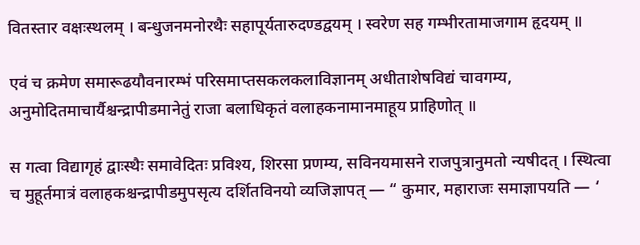वितस्तार वक्षःस्थलम् । बन्धुजनमनोरथैः सहापूर्यतारुदण्डद्वयम् । स्वरेण सह गम्भीरतामाजगाम हृदयम् ॥

एवं च क्रमेण समारूढयौवनारम्भं परिसमाप्तसकलकलाविज्ञानम् अधीताशेषविद्यं चावगम्य, अनुमोदितमाचार्यैश्चन्द्रापीडमानेतुं राजा बलाधिकृतं वलाहकनामानमाहूय प्राहिणोत् ॥

स गत्वा विद्यागृहं द्वाःस्थैः समावेदितः प्रविश्य, शिरसा प्रणम्य, सविनयमासने राजपुत्रानुमतो न्यषीदत् । स्थित्वा च मुहूर्तमात्रं वलाहकश्चन्द्रापीडमुपसृत्य दर्शितविनयो व्यजिज्ञापत् — “ कुमार, महाराजः समाज्ञापयति — ‘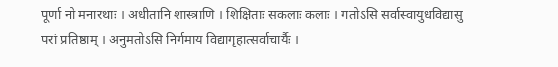पूर्णा नो मनारथाः । अधीतानि शास्त्राणि । शिक्षिताः सकलाः कलाः । गतोऽसि सर्वास्वायुधविद्यासु परां प्रतिष्ठाम् । अनुमतोऽसि निर्गमाय विद्यागृहात्सर्वाचार्यैः ।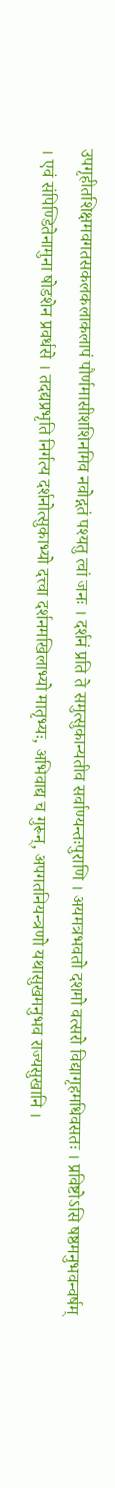उपगृहीतशिक्षमवगतसकलकलाकलापं पौर्णमासीशशिनमिव नवोद्गतं पश्यतु त्वां जनः । दर्शनं प्रति ते समुत्सुकान्यतीव सर्वाण्यन्तःपुराणि । अयमत्रभवतो दशमो वत्सरो विद्यागृहमधिवसतः । प्रविष्टोऽसि षष्ठमनुभवन्वर्षम् । एवं संपिण्डितेनामुना षोडशेन प्रवर्धसे । तदद्यप्रभृति निर्गत्य दर्शनोत्सुकाभ्यो दत्त्वा दर्शनमखिलाभ्यो मातृभ्यः, अभिवाद्य च गुरून्, अपगतनियन्त्रणो यथासुखमनुभव राज्यसुखानि ।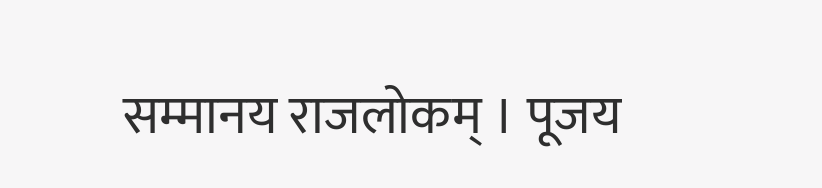सम्मानय राजलोकम् । पूजय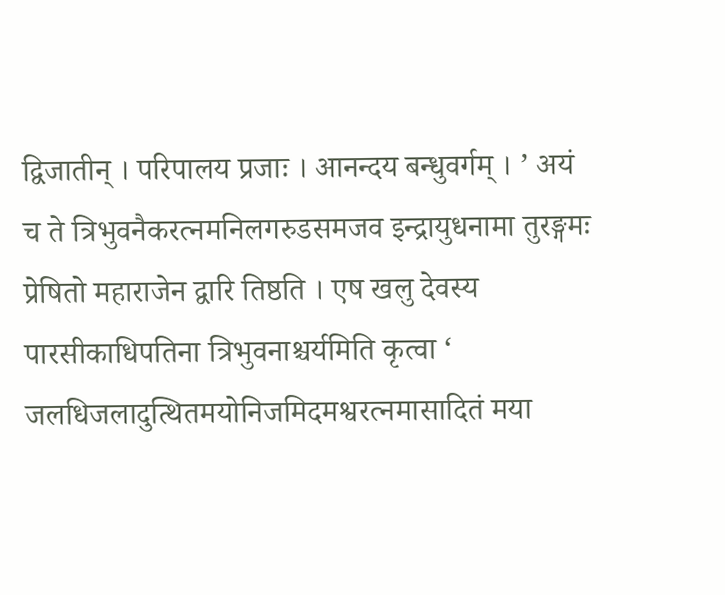द्विजातीन् । परिपालय प्रजाः । आनन्दय बन्धुवर्गम् । ’ अयं च ते त्रिभुवनैकरत्नमनिलगरुडसमजव इन्द्रायुधनामा तुरङ्गमः प्रेषितो महाराजेन द्वारि तिष्ठति । एष खलु देवस्य पारसीकाधिपतिना त्रिभुवनाश्चर्यमिति कृत्वा ‘ जलधिजलादुत्थितमयोनिजमिदमश्वरत्नमासादितं मया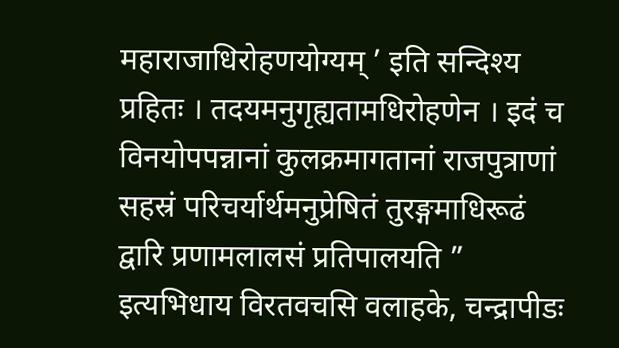महाराजाधिरोहणयोग्यम् ’ इति सन्दिश्य प्रहितः । तदयमनुगृह्यतामधिरोहणेन । इदं च विनयोपपन्नानां कुलक्रमागतानां राजपुत्राणां सहस्रं परिचर्यार्थमनुप्रेषितं तुरङ्गमाधिरूढं द्वारि प्रणामलालसं प्रतिपालयति ” इत्यभिधाय विरतवचसि वलाहके, चन्द्रापीडः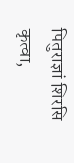पितुराज्ञां शिरसि कृत्वा,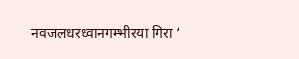नवजलधरध्वानगम्भीरया गिरा ‘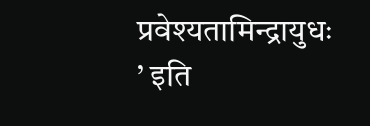प्रवेश्यतामिन्द्रायुधः ’ इति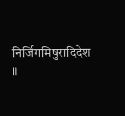निर्जिगमिषुरादिदेश ॥